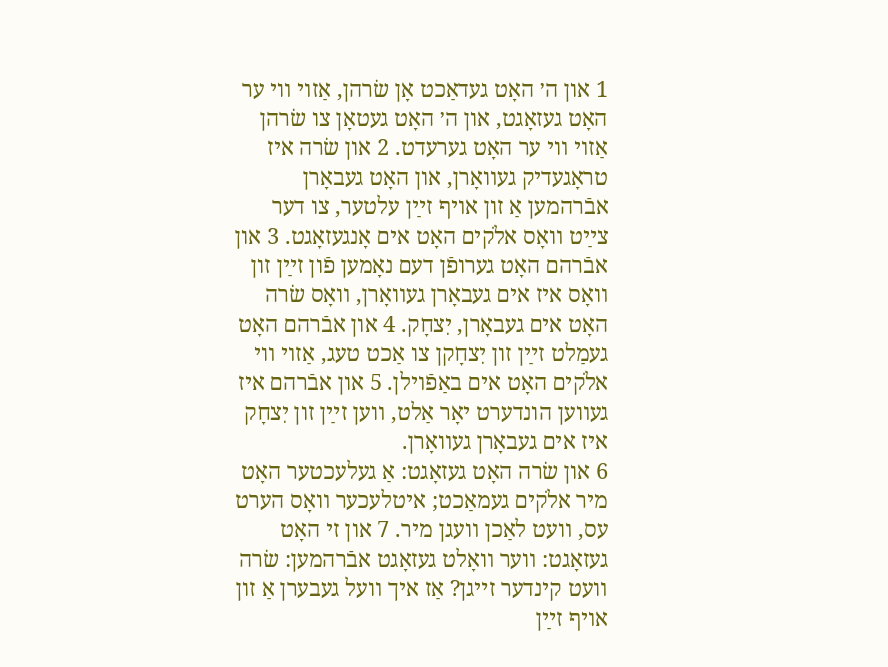1 און ה׳ האָט געדאַכט אָן שׂרהן, אַזױ װי ער האָט געזאָגט, און ה׳ האָט געטאָן צו שׂרהן אַזױ װי ער האָט גערעדט. 2 און שׂרה איז טראָגעדיק געװאָרן, און האָט געבאָרן אבֿרהמען אַ זון אױף זײַן עלטער, צו דער צײַט װאָס אלֹקים האָט אים אָנגעזאָגט. 3 און אבֿרהם האָט גערופֿן דעם נאָמען פֿון זײַן זון װאָס איז אים געבאָרן געװאָרן, װאָס שׂרה האָט אים געבאָרן, יִצחָק. 4 און אבֿרהם האָט געמַלט זײַן זון יִצחָקן צו אַכט טעג, אַזױ װי אלֹקים האָט אים באַפֿױלן. 5 און אבֿרהם איז געװען הונדערט יאָר אַלט, װען זײַן זון יִצחָק איז אים געבאָרן געװאָרן.
6 און שׂרה האָט געזאָגט: אַ געלעכטער האָט מיר אלֹקים געמאַכט; איטלעכער װאָס הערט עס, װעט לאַכן װעגן מיר. 7 און זי האָט געזאָגט: װער װאָלט געזאָגט אבֿרהמען: שׂרה װעט קינדער זײגן? אַז איך װעל געבערן אַ זון אױף זײַן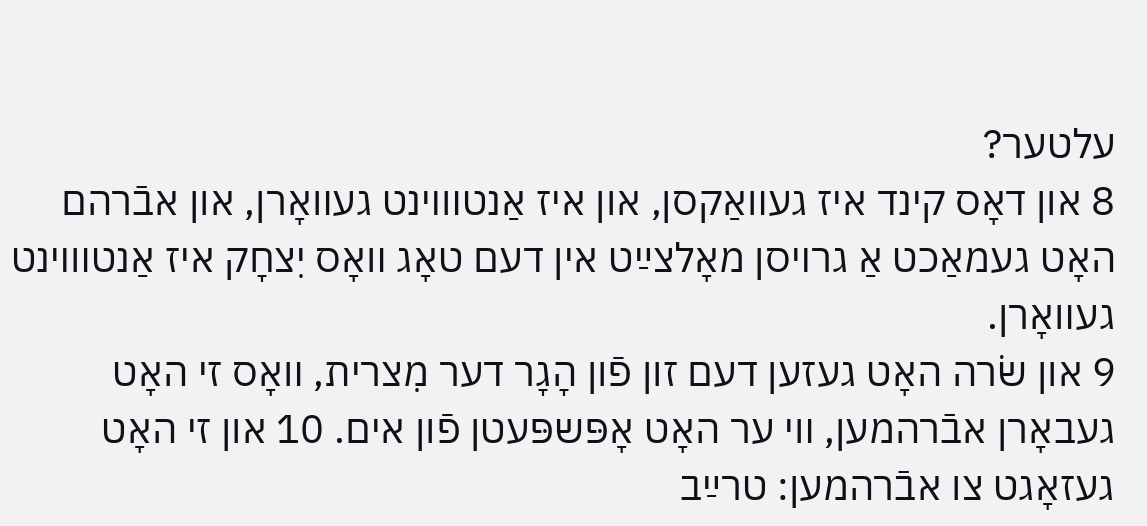עלטער?
8 און דאָס קינד איז געװאַקסן, און איז אַנטװױנט געװאָרן, און אבֿרהם האָט געמאַכט אַ גרױסן מאָלצײַט אין דעם טאָג װאָס יִצחָק איז אַנטװױנט געװאָרן.
9 און שׂרה האָט געזען דעם זון פֿון הָגָר דער מִצרית, װאָס זי האָט געבאָרן אבֿרהמען, װי ער האָט אָפּשפּעטן פֿון אים. 10 און זי האָט געזאָגט צו אבֿרהמען: טרײַב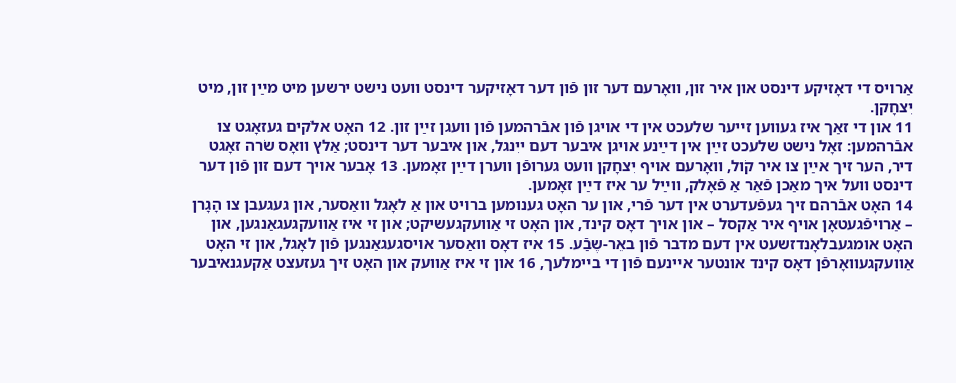אַרױס די דאָזיקע דינסט און איר זון, װאָרעם דער זון פֿון דער דאָזיקער דינסט װעט נישט ירשען מיט מײַן זון, מיט יִצחָקן.
11 און די זאַך איז געװען זײער שלעכט אין די אױגן פֿון אבֿרהמען פֿון װעגן זײַן זון. 12 האָט אלֹקים געזאָגט צו אבֿרהמען: זאָל נישט שלעכט זײַן אין דײַנע אױגן איבער דעם ייִנגל, און איבער דער דינסט; אַלץ װאָס שׂרה זאָגט דיר, הער זיך אײַן צו איר קֹול, װאָרעם אױף יִצחָקן װעט גערופֿן װערן דײַן זאָמען. 13 אָבער אױך דעם זון פֿון דער דינסט װעל איך מאַכן פֿאַר אַ פֿאָלק, װײַל ער איז דײַן זאָמען.
14 האָט אבֿרהם זיך געפֿעדערט אין דער פֿרי, און ער האָט גענומען ברױט און אַ לאָגל װאַסער, און געגעבן צו הָגָרן – אַרױפֿגעטאָן אױף איר אַקסל – און אױך דאָס קינד, און האָט זי אַװעקגעשיקט; און זי איז אַװעקגעגאַנגען, און האָט אומגעבלאָנדזשעט אין דעם מדבר פֿון באֵר-שֶבַֿע. 15 איז דאָס װאַסער אױסגעגאַנגען פֿון לאָגל, און זי האָט אַװעקגעװאָרפֿן דאָס קינד אונטער אײנעם פֿון די בײמלעך, 16 און זי איז אַװעק און האָט זיך געזעצט אַקעגנאיבער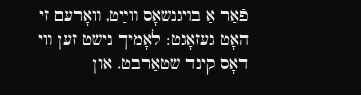פֿאַר אַ בױגנשאָס װײַט, װאָרעם זי האָט געזאָגט: לאָמיך נישט זען װי דאָס קינד שטאַרבט. און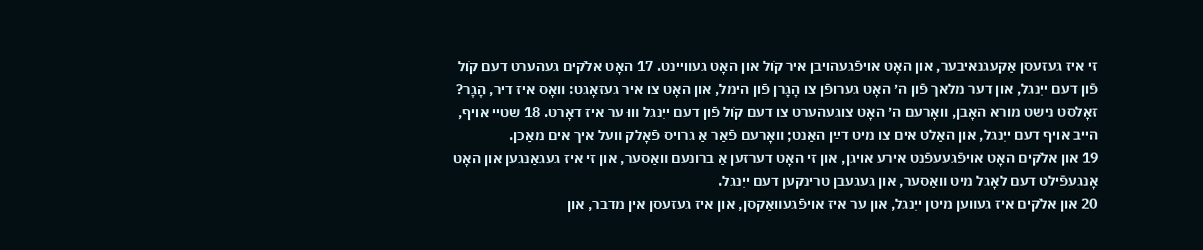זי איז געזעסן אַקעגנאיבער, און האָט אױפֿגעהױבן איר קֹול און האָט געװײנט. 17 האָט אלֹקים געהערט דעם קֹול פֿון דעם ייִנגל, און דער מלאך פֿון ה׳ האָט גערופֿן צו הָגָרן פֿון הימל, און האָט צו איר געזאָגט: װאָס איז דיר, הָגָר? זאָלסט נישט מורא האָבן, װאָרעם ה׳ האָט צוגעהערט צו דעם קֹול פֿון דעם ייִנגל װוּ ער איז דאָרט. 18 שטײ אױף, הײב אױף דעם ייִנגל, און האַלט אים צו מיט דײַן האַנט; װאָרעם פֿאַר אַ גרױס פֿאָלק װעל איך אים מאַכן.
19 און אלֹקים האָט אױפֿגעעפֿנט אירע אױגן, און זי האָט דערזען אַ ברונעם װאַסער, און זי איז געגאַנגען און האָט אָנגעפֿילט דעם לאָגל מיט װאַסער, און געגעבן טרינקען דעם ייִנגל.
20 און אלֹקים איז געװען מיטן ייִנגל, און ער איז אױפֿגעװאַקסן, און איז געזעסן אין מדבר, און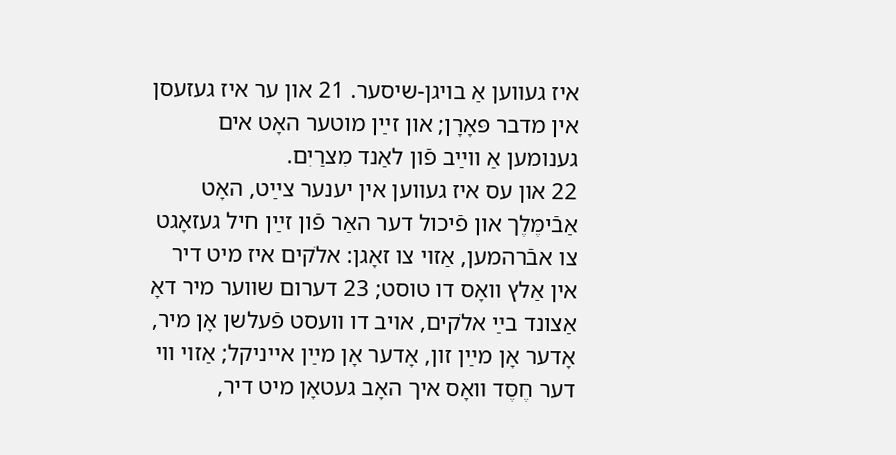איז געװען אַ בױגן-שיסער. 21 און ער איז געזעסן אין מדבר פּאָרָן; און זײַן מוטער האָט אים גענומען אַ װײַב פֿון לאַנד מִצרַיִם.
22 און עס איז געװען אין יענער צײַט, האָט אַבֿימֶלֶך און פֿיכול דער האַר פֿון זײַן חיל געזאָגט צו אבֿרהמען, אַזױ צו זאָגן: אלֹקים איז מיט דיר אין אַלץ װאָס דו טוסט; 23 דערום שװער מיר דאָ אַצונד בײַ אלֹקים, אױב דו װעסט פֿעלשן אָן מיר, אָדער אָן מײַן זון, אָדער אָן מײַן אײניקל; אַזױ װי דער חֶסֶד װאָס איך האָב געטאָן מיט דיר,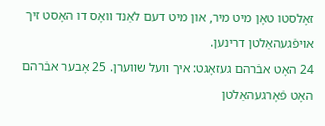זאָלסטו טאָן מיט מיר, און מיט דעם לאַנד װאָס דו האָסט זיך אױפֿגעהאַלטן דרינען.
24 האָט אבֿרהם געזאָגט: איך װעל שװערן. 25 אָבער אבֿרהם האָט פֿאָרגעהאַלטן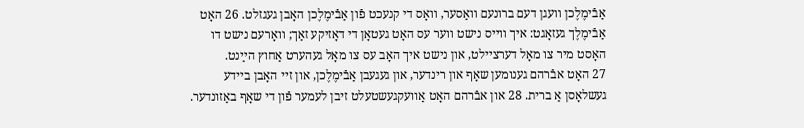אַבֿימֶלֶכן װעגן דעם ברונעם װאַסער, װאָס די קנעכט פֿון אַבֿימֶלֶכן האָבן געגזלט. 26 האָט אַבֿימֶלֶך געזאָגט: איך װײס נישט װער עס האָט געטאָן די דאָזיקע זאַך; װאָרעם נישט דו האָסט מיר צו מאָל דערצײלט, און נישט איך האָב עס צו מאָל געהערט אַחוץ הײַנט.
27 האָט אבֿרהם גענומען שאָף און רינדער, און געגעבן אַבֿימֶלֶכן, און זײ האָבן בײדע געשלאָסן אַ ברית. 28 און אבֿרהם האָט אַװעקגעשטעלט זיבן לעמער פֿון די שאָף באַזונדער.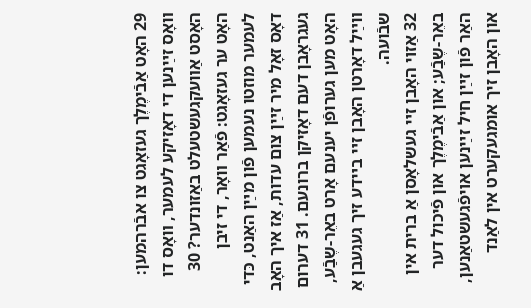29 האָט אַבֿימֶלֶך געזאָגט צו אבֿרהמען: װאָס זײַנען די דאָזיקע לעמער, װאָס דו האָסט אַװעקגעשטעלט באַזונדער? 30 האָט ער געזאָגט: פֿאַר װאָר, די זיבן לעמער מוזטו נעמען פֿון מײַן האַנט, כּדי דאָס זאָל מיר זײַן צום עדות, אַז איך האָב געגראָבן דעם דאָזיקן ברונעם. 31 דערום האָט מען גערופֿן יענעם אָרט באֵר-שֶבַֿע, װײַל דאָרטן האָבן זײ בײדע זיך געגעבן אַ שבֿועה.
32 אַזױ האָבן זײ געשלאָסן אַ ברית אין באֵר-שֶבַֿע; און אַבֿימֶלֶך און פֿיכול דער האַר פֿון זײַן חיל זײַנען אױפֿגעשטאַנען, און האָבן זיך אומגעקערט אין לאַנד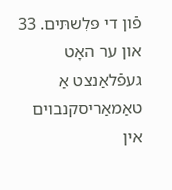פֿון די פּלִשתּים. 33 און ער האָט געפֿלאַנצט אַ טאַמאַריסקנבױם אין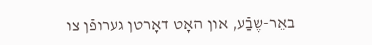באֵר-שֶבַֿע, און האָט דאָרטן גערופֿן צו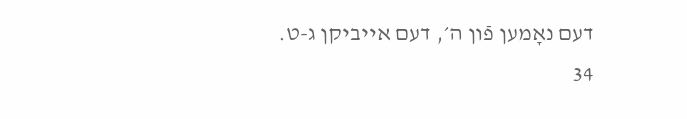דעם נאָמען פֿון ה׳, דעם אײביקן ג-ט.
34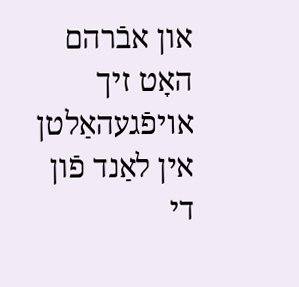און אבֿרהם האָט זיך אױפֿגעהאַלטן אין לאַנד פֿון די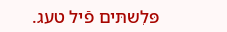פּלִשתּים פֿיל טעג.